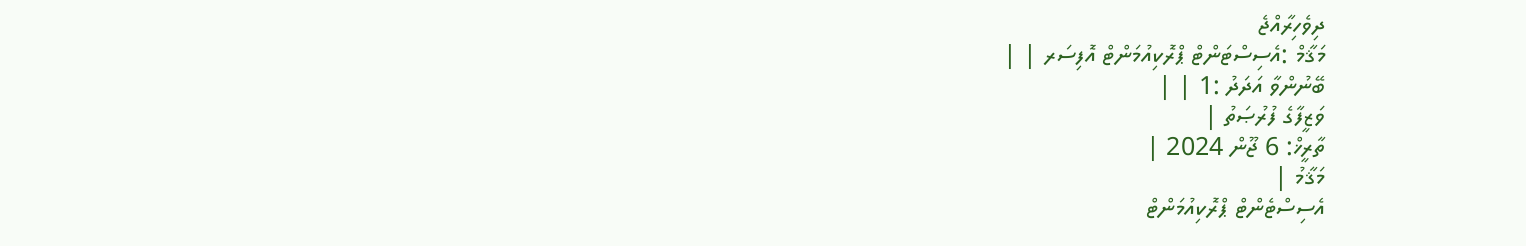ދިވެހިރާއްޖެ
މަޤާމް :އެސިސްޓަންޓް ޕްރޮކިއުމަންޓް އޮފިސަރ | |
ބޭނުންވާ އަދަދު :1 | |
ވަޒީފާގެ ފުރުޞަތު |
ތާރީޚް: 6 ޖޫން 2024 |
މަޤާމު |
އެސިސްޓެންޓް ޕްރޮކިއުމަންޓް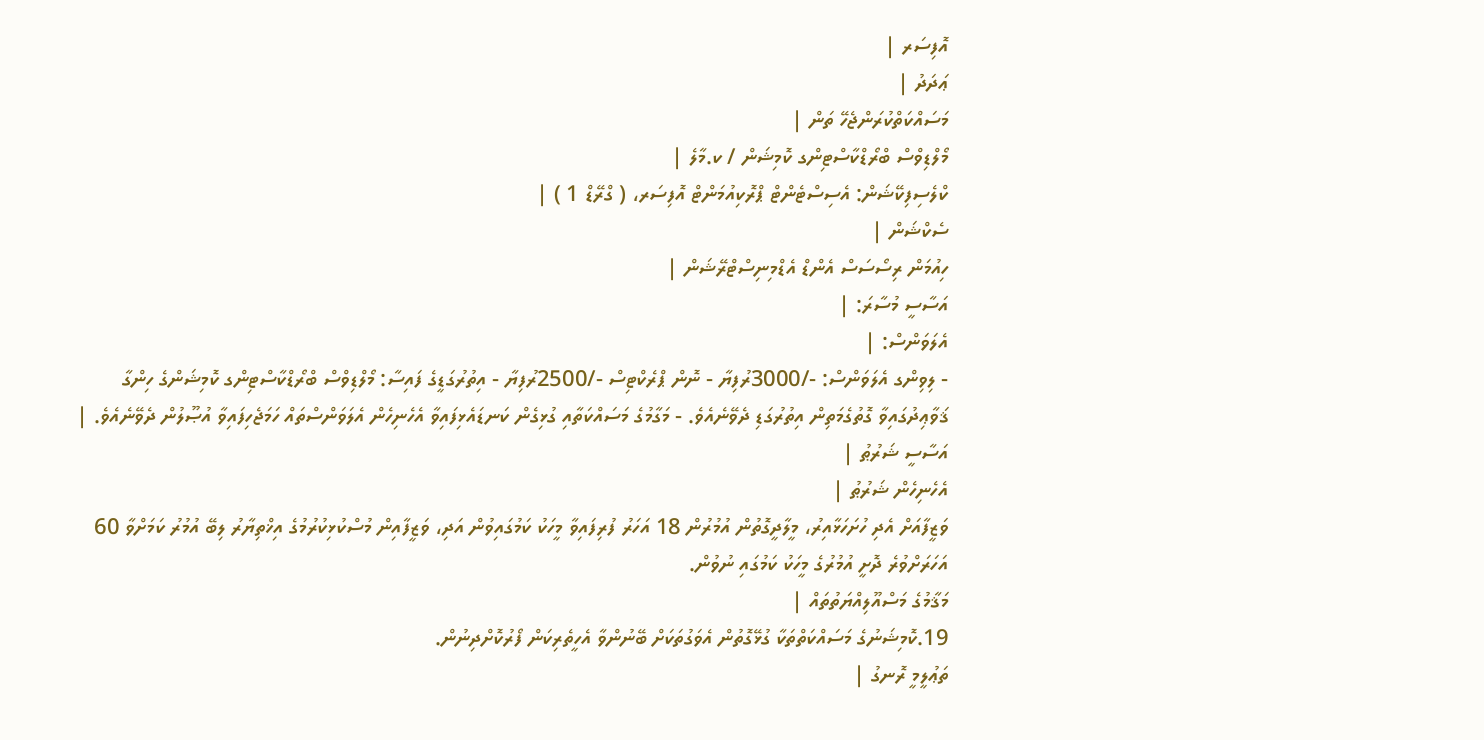އޮފިސަރ |
ޢަދަދު |
މަސައްކަތްކުރަންޖެހޭ ތަން |
މޯލްޑިވްސް ބްރޯޑްކާސްޓިންގ ކޮމިޝަން / ކ.މާލެ |
ކްލެސިފިކޭޝަން: އެސިސްޓެންޓް ޕްރޮކިއުމަންޓް އޮފިސަރ، ( ގްރޭޑް 1 ) |
ސެކްޝަން |
ހިއުމަން ރިސޯސަސް އެންޑް އެޑްމިނިސްޓްރޭޝަން |
އަސާސީ މުސާރަ: |
އެލަވަންސް: |
- ލިވިންގ އެލަވަންސް: -/3000ރުފިޔާ - ނޮން ޕްރެކްޓިސް -/2500ރުފިޔާ - އިތުރުގަޑީގެ ފައިސާ: މޯލްޑިވްސް ބްރޯޑްކާސްޓިންގ ކޮމިޝަންގެ ހިންގާ ޤަވާޢިދުގައިވާ ގޮތުގެމަތިން އިތުރުގަޑި ދެވޭނެއެވެ. - މަގާމުގެ މަސައްކަތާއި ގުޅިގެން ކަނޑައެޅިފައިވާ އެހެނިހެން އެލަވަންސްތައް ހަމަޖެހިފައިވާ އުޞޫލުން ދެވޭނެއެވެ. |
އަސާސީ ޝަރުޠު |
އެހެނިހެން ޝަރުޠު |
ވަޒީފާއަށް އެދި ހުށަހަޅާއިރު، މީލާދީގޮތުން އުމުރުން 18 އަހަރު ފުރިފައިވާ މީހަކު ކަމުގައިވުން އަދި، ވަޒީފާއިން މުސްކުޅިކުރުމުގެ އިޚްތިޔާރު ލިބޭ އުމުރު ކަމަށްވާ 60 އަހަރަށްވުރެ ދޮށީ އުމުރުގެ މީހަކު ކަމުގައި ނުވުން.
މަޤާމުގެ މަސްއޫލިއްޔަތުތައް |
19.ކޮމިޝަނުގެ މަސައްކަތްތަކާ ގުޅޭގޮތުން އެވަގުތަކަށް ބޭނުންވާ އެހީތެރިކަން ފޯރުކޮށްދިނުން.
ތަޢުލީމީ ރޮނގު |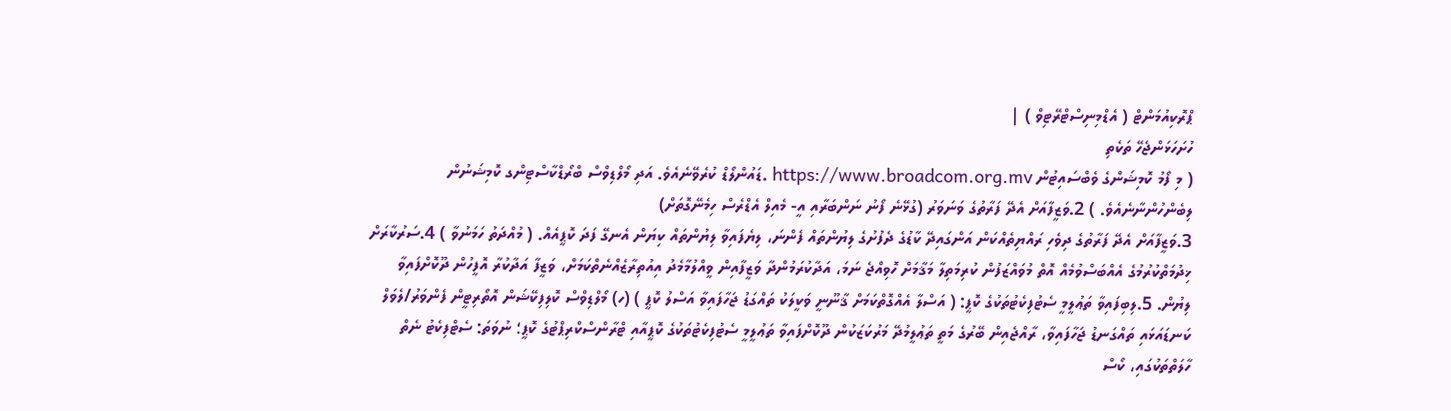ޕްރޮކިއުމަންޓް ( އެޑްމިނިސްޓްރޭޓިވް ) |
ހުށަހަޅަންޖެހޭ ތަކެތި
( މި ފޯމު ކޮމިޝަންގެ ވެބްސައިޓުން https://www.broadcom.org.mv .ޑައުންލޯޑް ކުރެވޭނެއެވެ. އަދި މޯލްޑިވްސް ބްރޯޑްކާސްޓިންގ ކޮމިޝަނުން ލިބެންހުންނާނެއެވެ. ) 2.ވަޒީފާއަށް އެދޭ ފަރާތުގެ ވަނަވަރު (ގުޅޭނެ ފޯނު ނަންބަރާއި އީ- މެއިލް އެޑްރެސް ހިމެނޭގޮތަށް)
3.ވަޒީފާއަށް އެދޭ ފަރާތުގެ ދިވެހި ރައްޔިތެއްކަން އަންގައިދޭ ކާޑުގެ ދެފުށުގެ ލިޔުންތައް ފެންނަ، ލިޔެފައިވާ ލިޔުންތައް ކިޔަން އެނގޭ ފަދަ ކޮޕީއެއް. ( މުއްދަތު ހަމަނުވާ ) 4.ސަރުކާރަށް ޚިދުމަތްކުރުމުގެ އެއްބަސްވުމެއް އޮތް މުވައްޒަފުން ކުރިމަތިލާ މަޤާމަށް ހޮވިއްޖެ ނަމަ، އަދާކުރަމުންދާ ވަޒީފާއިން ވީއްލުމާމެދު އިއުތިރާޒެއްނެތްކަމަށް، ވަޒީފާ އަދާކުރާ އޮފީހުން ދޫކޮށްފައިވާ ލިޔުން. 5.ލިބިފައިވާ ތަޢުލީމީ ސެޓުފިކެޓުތަކުގެ ކޮޕީ: ( އަސްލާ އެއްގޮތްކަމަށް ޤާނޫނީ ވަކީލަކު ތައްގަޑު ޖަހާފައިވާ އަސްލު ކޮޕީ ) (ހ) މޯލްޑިވްސް ކޮލިފިކޭޝަން އޮތޯރިޓީން ފެންވަރު/ލެވަލް ކަނޑައަޅައި ތައްގަނޑު ޖަހާފައިވާ، ރާއްޖެއިން ބޭރުގެ މަތީ ތަޢުލީމުދޭ މަރުކަޒަކުން ދޫކޮށްފައިވާ ތަޢުލީމީ ސެޓުފިކެޓުތަކުގެ ކޮޕީއާއި ޓްރާންސްކްރިޕްޓުގެ ކޮޕީ؛ ނުވަތަ: ސެޓްފިކެޓު ނެތް ހާލަތްތަކުގައި، ކޯސް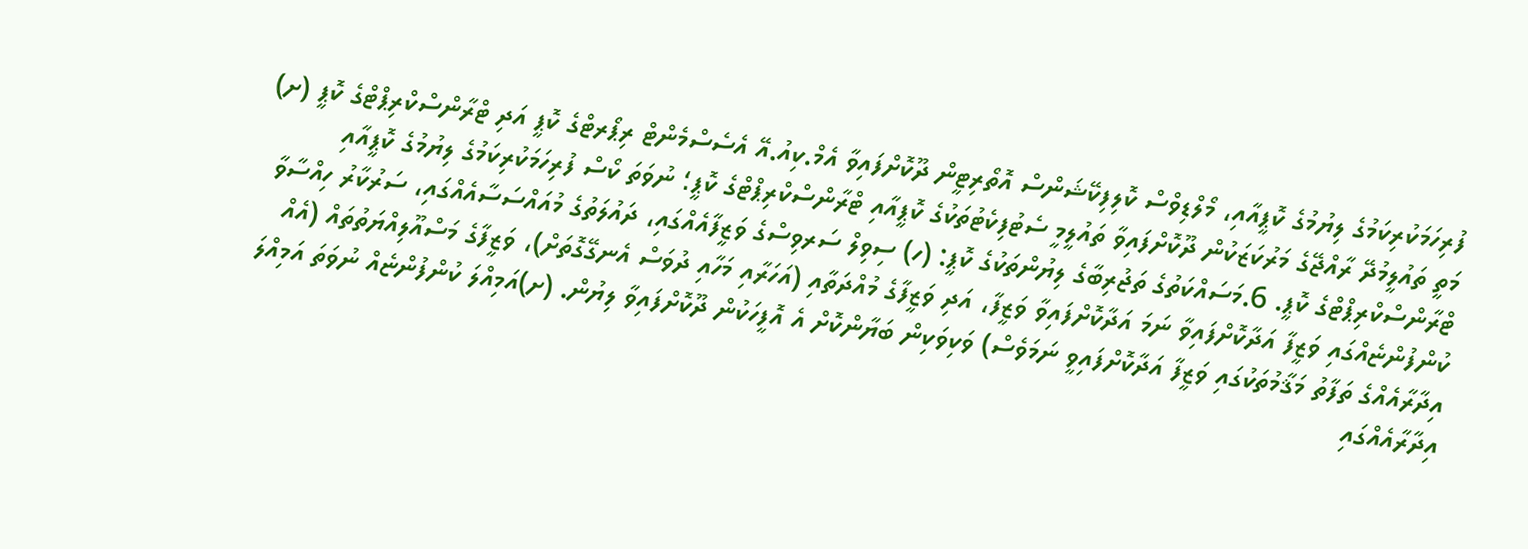ފުރިހަމަކުރިކަމުގެ ލިޔުމުގެ ކޮޕީއާއި، މޯލްޑިވްސް ކޮލިފިކޭޝަންސް އޮތޯރިޓީން ދޫކޮށްފައިވާ އެމް.ކިއު.އޭ އެސެސްމެންޓް ރިޕޯރޓްގެ ކޮޕީ އަދި ޓްރާންސްކްރިޕްޓްގެ ކޮޕީ (ށ) މަތީ ތައުލީމުދޭ ރާއްޖޭގެ މަރުކަޒަކުން ދޫކޮށްފައިވާ ތައުލީމީ ސެޓުފިކެޓުތަކުގެ ކޮޕީއާއި ޓްރާންސްކްރިޕްޓްގެ ކޮޕީ؛ ނުވަތަ ކޯސް ފުރިހަމަކުރިކަމުގެ ލިޔުމުގެ ކޮޕީއާއި ޓްރާންސްކްރިޕްޓްގެ ކޮޕީ. 6.މަސައްކަތުގެ ތަޖުރިބާގެ ލިޔުންތަކުގެ ކޮޕީ: (ހ) ސިވިލް ސަރވިސްގެ ވަޒީފާއެއްގައި، ދައުލަތުގެ މުއައްސަސާއެއްގައި، ސަރުކާރު ހިއްސާވާ ކުންފުންޏެއްގައި ވަޒީފާ އަދާކޮށްފައިވާ ނަމަ އަދާކޮށްފައިވާ ވަޒީފާ، އަދި ވަޒީފާގެ މުއްދަތާއި (އަހަރާއި މަހާއި ދުވަސް އެނގޭގޮތަށް)، ވަޒީފާގެ މަސްއޫލިއްޔަތުތައް (އެއް އިދާރާއެއްގެ ތަފާތު މަޤާމުތަކުގައި ވަޒީފާ އަދާކޮށްފައިވީ ނަމަވެސް) ވަކިވަކިން ބަޔާންކޮށް އެ އޮފީހަކުން ދޫކޮށްފައިވާ ލިޔުން. (ށ)އަމިއްލަ ކުންފުންޏެއް ނުވަތަ އަމިއްލަ އިދާރާއެއްގައި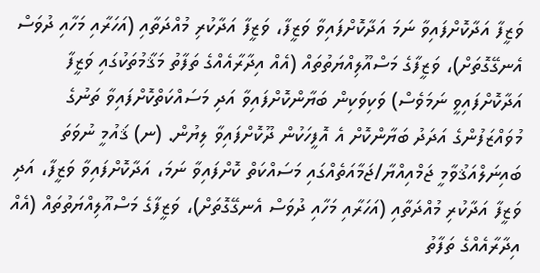ވަޒީފާ އަދާކޮށްފައިވާ ނަމަ އަދާކޮށްފައިވާ ވަޒީފާ، ވަޒީފާ އަދާކުރި މުއްދަތާއި (އަހަރާއި މަހާއި ދުވަސް އެނގޭގޮތަށް)، ވަޒީފާގެ މަސްއޫލިއްޔަތުތައް (އެއް އިދާރާއެއްގެ ތަފާތު މަޤާމުތަކުގައި ވަޒީފާ އަދާކޮށްފައިވީ ނަމަވެސް) ވަކިވަކިން ބަޔާންކޮށްފައިވާ އަދި މަސައްކަތްކޮށްފައިވާ ތަނުގެ މުވައްޒަފުންގެ އަދަދު ބަޔާންކޮށް އެ އޮފީހަކުން ދޫކޮށްފައިވާ ލިޔުން. (ނ) ޤައުމީ ނުވަތަ ބައިނަލްއަޤުވާމީ ޖަމްއިއްޔާ/ޖަމާއަތެއްގައި މަސައްކަތް ކޮށްފައިވާ ނަމަ، އަދާކޮށްފައިވާ ވަޒީފާ، އަދި ވަޒީފާ އަދާކުރި މުއްދަތާއި (އަހަރާއި މަހާއި ދުވަސް އެނގޭގޮތަށް)، ވަޒީފާގެ މަސްއޫލިއްޔަތުތައް (އެއް އިދާރާއެއްގެ ތަފާތު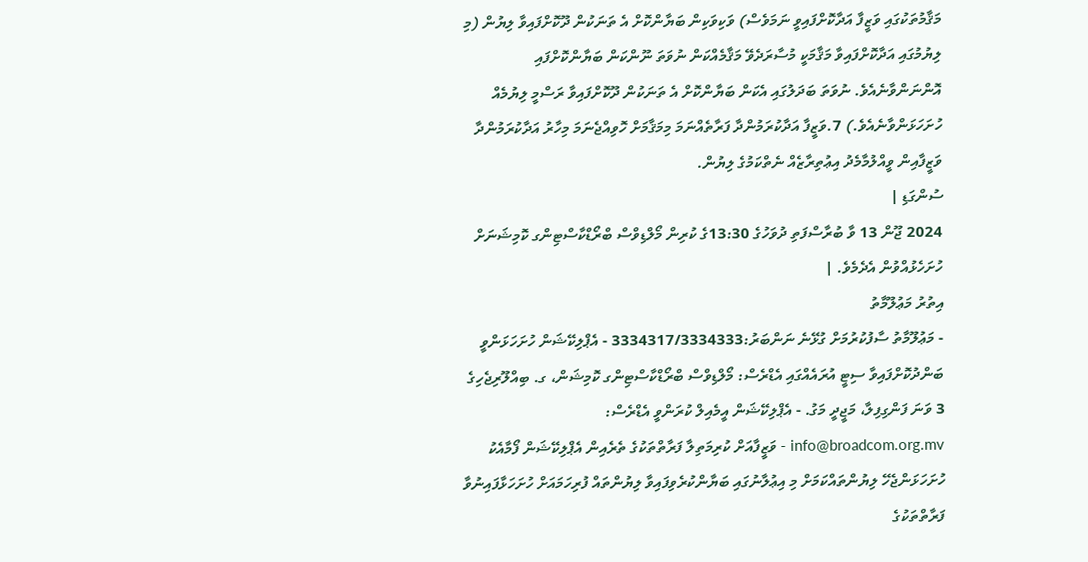މަޤާމުތަކުގައި ވަޒީފާ އަދާކޮށްފައިވީ ނަމަވެސް) ވަކިވަކިން ބަޔާންކޮށް އެ ތަނަކުން ދޫކޮށްފައިވާ ލިޔުން (މި ލިޔުމުގައި އަދާކޮށްފައިވާ މަޤާމަކީ މުސާރަދެވޭ މަޤާމެއްކަން ނުވަތަ ނޫންކަން ބަޔާންކޮށްފައި އޮންނަންވާނެއެވެ. ނުވަތަ ބަދަލުގައި އެކަން ބަޔާންކޮށް އެ ތަނަކުން ދޫކޮށްފައިވާ ރަސްމީ ލިޔުމެއް ހުށަހަޅަންވާނެއެވެ.) 7.ވަޒީފާ އަދާކުރަމުންދާ ފަރާތެއްނަމަ މިމަޤާމަށް ހޮވިއްޖެނަމަ މިހާރު އަދާކުރަމުންދާ ވަޒީފާއިން ވީއްލުމާމެދު އިޢުތިރާޒެއް ނެތްކަމުގެ ލިޔުން.
ސުންގަޑި |
2024 ޖޫން 13 ވާ ބުރާސްފަތި ދުވަހުގެ 13:30ގެ ކުރިން މޯލްޑިވްސް ބްރޯޑްކާސްޓިންގ ކޮމިޝަނަށް ހުށަހެޅުއްވުން އެދެމެވެ. |
އިތުރު މަޢުލޫމާތު
- މަޢުލޫމާތު ސާފުކުރުމަށް ގުޅޭނެ ނަންބަރު:3334317/3334333 - އެޕްލިކޭޝަން ހުށަހަޅަންވީ ބަންދުކޮށްފައިވާ ސިޓީ އުރައެއްގައި އެޑްރެސް: މޯލްޑިވްސް ބްރޯޑްކާސްޓިންގ ކޮމިޝަން، ގ. ބިއްލޫރިޖެހިގެ 3 ވަނަ ފަންގިފިލާ، މަޖީދީ މަގު. - އެޕްލިކޭޝަން އީމެއިލް ކުރަންވީ އެޑްރެސް: info@broadcom.org.mv - ވަޒީފާއަށް ކުރިމަތިލާ ފަރާތްތަކުގެ ތެރެއިން އެޕްލިކޭޝަން ފޯމާއެކު ހުށަހަޅަންޖެހޭ ލިޔުންތައްކަމަށް މި އިޢުލާނުގައި ބަޔާންކުރެވިފައިވާ ލިޔުންތައް ފުރިހަމައަށް ހުށަހަޅާފައިނުވާ ފަރާތްތަކުގެ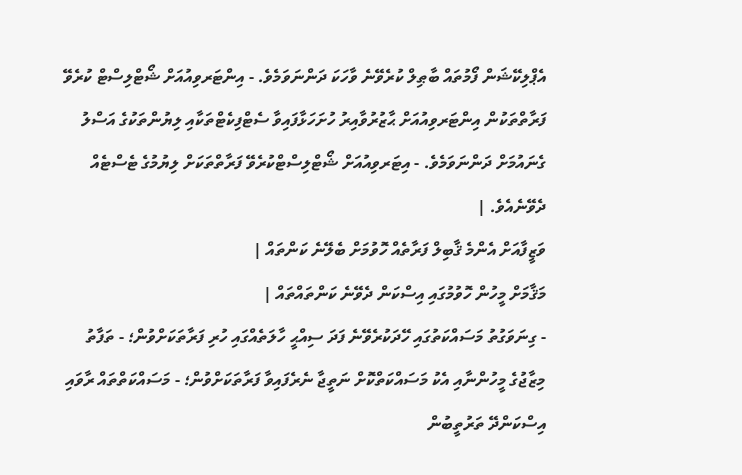އެޕްލިކޭޝަން ފޯމުތައް ބާޠިލް ކުރެވޭނެ ވާހަކަ ދަންނަވަމެވެ. - އިންޓަރވިއުއަށް ޝޯޓްލިސްޓް ކުރެވޭ ފަރާތްތަކުން އިންޓަރވިއުއަށް ޙާޒުރުވާއިރު ހުށަހަޅާފައިވާ ސެޓްފިކެޓްތަކާއި ލިޔުންތަކުގެ އަސްލު ގެނައުމަށް ދަންނަވަމެވެ. - އިޓަރވިއުއަށް ޝޯޓްލިސްޓްކުރެވޭ ފަރާތްތަކަށް ލިޔުމުގެ ޓެސްޓެއް ދެވޭނެއެވެ. |
ވަޒީފާއަށް އެންމެ ޤާބިލް ފަރާތެއް ހޮވުމަށް ބެލޭނެ ކަންތައް |
މަޤާމަށް މީހުން ހޮވުމުގައި އިސްކަން ދެވޭނެ ކަންތައްތައް |
- ގިނަވަގުތު މަސައްކަތުގައި ހޭދަކުރެވޭނެ ފަދަ ސިއްޙީ ހާލަތެއްގައި ހުރި ފަރާތަކަށްވުން؛ - ތަފާތު މިޒާޖުގެ މީހުންނާއި އެކު މަސައްކަތްކޮށް ނަތީޖާ ނެރެފައިވާ ފަރާތަކަށްވުން؛ - މަސައްކަތްތައް ރާވައި އިސްކަންދޭ ތަރުތީބުން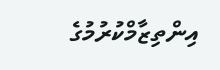އިންތިޒާމްކުރުމުގެ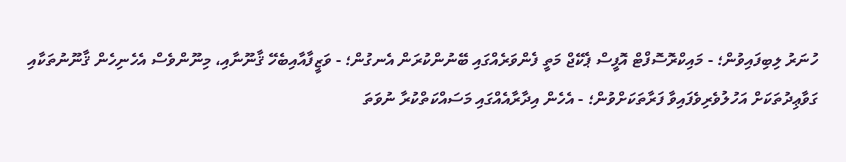ހުނަރު ލިބިފައިވުން؛ - މައިކްރޮސޮފްޓް އޮފީސް ޕެކޭޖް މަތީ ފެންވަރެއްގައި ބޭނުންކުރަން އެނގުން؛ - ވަޒީފާއާއިބެހޭ ޤާނޫނާއި، މިނޫންވެސް އެހެނިހެން ޤާނޫނުތަކާއި ގަވާޢިދުތަކަށް އަހުލުވެރިވެފައިވާ ފަރާތަކަށްވުން؛ - އެހެން އިދާރާއެއްގައި މަސައްކަތްކުރާ ނުވަތަ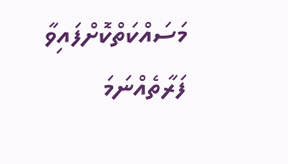މަސައްކަތްކޮށްފައިވާ ފަރާތެއްނަމަ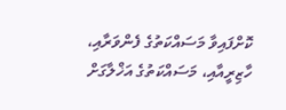ކޮށްފައިވާ މަސައްކަތުގެ ފެންވަރާއި، ހާޒިރީއާއި، މަސައްކަތުގެ އަޚްލާގަށް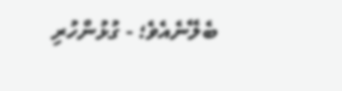ބެލޭނެއެވެ؛ - ގުޅުންހުރި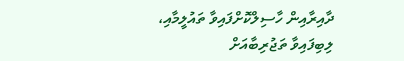ދާއިރާއިން ހާސިލްކޮށްފައިވާ ތައުލީމާއި، ލިބިފައިވާ ތަޖުރިބާއަށް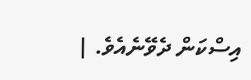އިސްކަން ދެވޭނެއެވެ. |